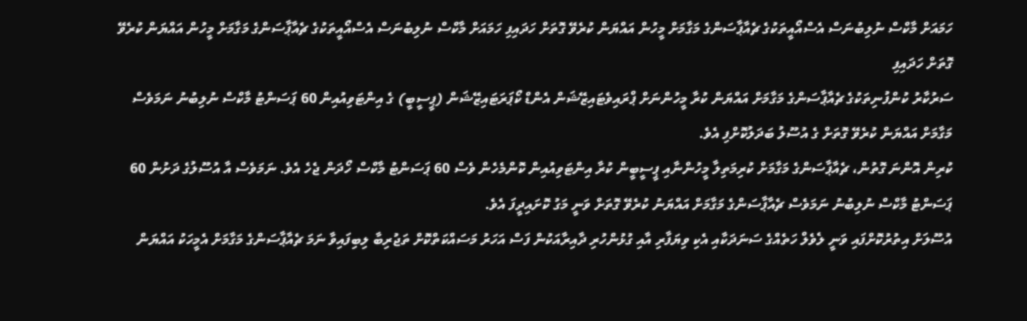ހަމައަށް މާކްސް ނުލިބުނަސް އެސްއޯއީތަކުގެ ޗެއާޕާސަންގެ މަގާމަށް މީހުން އައްޔަން ކުރެވޭ ގޮތަށް ހަދައިފި ހަމައަށް މާކްސް ނުލިބުނަސް އެސްއޯއީތަކުގެ ޗެއާޕާސަންގެ މަގާމަށް މީހުން އައްޔަން ކުރެވޭ ގޮތަށް ހަދައިފި
ސަރުކާރު ކުންފުނިތަކުގެ ޗެއާޕާސަންގެ މަގާމަށް އައްޔަން ކުރާ މީހުންނަށް ޕްރައިވެޓައިޒޭޝަން އެންޑް ކޯޕަރަޓައިޒޭޝަން (ޕީސީބީ) ގެ އިންޓަވިއުއިން 60 ޕަސަންޓު މާކްސް ނުލިބުނު ނަމަވެސް މަގާމަށް އައްޔަން ކުރެވޭ ގޮތަށް ގެ އުސޫލު ބަދަލުކޮށްފި އެވެ.
ކުރިން އޮންނަ ގޮތުން، ޗެއާޕާސަންގެ މަގާމަށް ކުރިމަތިލާ މީހުންނާއި ޕީސީބީން ކުރާ އިންޓަވިއުއިން ކޮންމެހެން ވެސް 60 ޕަސަންޓު މާކްސް ހޯދަން ޖެހެ އެވެ. ނަމަވެސް އާ އުސޫލުގެ ދަށުން 60 ޕަސަންޓު މާކްސް ނުލިބުނު ނަމަވެސް ޗެއާޕާސަންގެ މަގާމަށް އައްޔަނު ކުރެވޭ ގޮތަށް ވަނީ މަގު ކޮށައިދީފަ އެވެ.
އުސޫލަށް އިތުރުކޮށްފައި ވަނީ ލެވެލް ހަތެއްގެ ސަނަދަކާއި އެކި ވިޔަފާރި އާއި ގުޅުންހުރި ދާއިރާއަކުން ފަސް އަހަރު މަސައްކަތްކޮށް ތަޖުރިބާ ލިބިފައިވާ ނަމަ ޗެއާޕާސަންގެ މަގާމަށް އެމީހަކު އައްޔަން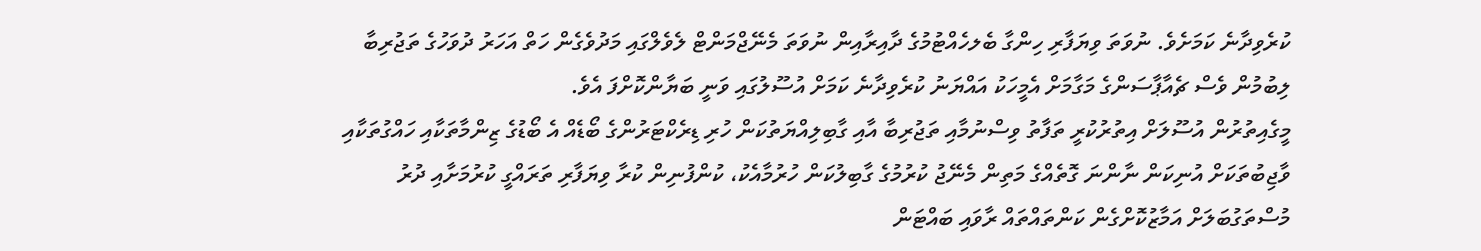ކުރެވިދާނެ ކަމަށެވެ. ނުވަތަ ވިޔަފާރި ހިންގާ ބެލހެއްޓުމުގެ ދާއިރާއިން ނުވަތަ މެނޭޖްމަންޓް ލެވެލްގައި މަދުވެގެން ހަތް އަހަރު ދުވަހުގެ ތަޖުރިބާ ލިބުމުން ވެސް ޗެއާޕާސަންގެ މަގާމަށް އެމީހަކު އައްޔަނު ކުރެވިދާނެ ކަމަށް އުސޫލުގައި ވަނީ ބަޔާންކޮށްފަ އެވެ.
މީގެއިތުރުން އުސޫލަށް އިތުރުކުރީ ތަފާތު ވިސްނުމާއި ތަޖުރިބާ އާއި ގާބިލިއްޔަތުކަން ހުރި ޑިރެކްޓަރުންގެ ބޯޑެއް އެ ބޯޑުގެ ޒިންމާތަކާއި ހައްގުތަކާއި ވާޖިބުތަކަށް އުނިކަން ނާންނަ ގޮތެއްގެ މަތިން މެނޭޖު ކުރުމުގެ ގާބިލުކަން ހުރުމާއެކު، ކުންފުނިން ކުރާ ވިޔަފާރި ތަރައްގީ ކުރުމަށާއި ދުރު މުސްތަގުބަލަށް އަމާޒުކޮށްގެން ކަންތައްތައް ރާވައި ބައްޓަން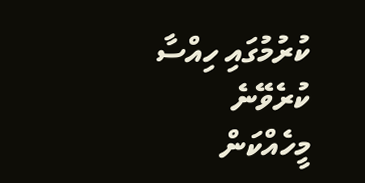ކުރުމުގައި ހިއްސާ ކުރެވޭނެ މީހެއްކަން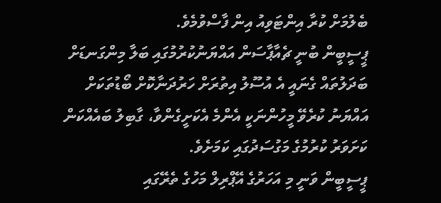ބެލުމަށް ކުރާ އިންޓަވިއު އިން ފާސްވުމެވެ.
ޕީސީބީން ބުނީ ޗެއާޕާސަން އައްޔަނުކުރުމުގައި ބަލާ މިންގަނޑަށް ބަދަލުތައް ގެނައީ އެ އުސޫލު އިތުރަށް ހަރުދަނާކޮށް ބޯޑުތަކަށް އައްޔަނު ކުރެވޭ މީހުންނަކީ އެންމެ އެކަށީގެންވާ، ގާބިލު ބައެއްކަން ކަށަވަރު ކުރުމުގެ މަގުސަދުގައި ކަމަށެވެ.
ޕީސީބީން ވަނީ މި އަހަރުގެ އޭޕްރިލް މަހުގެ ތެރޭގައި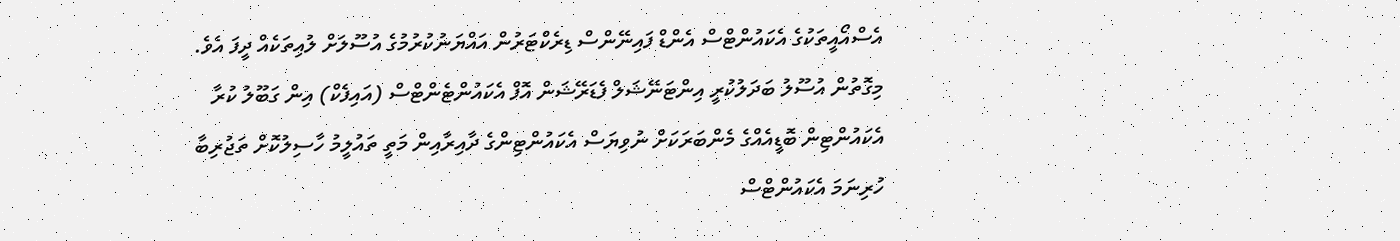އެސްއޯއީތަކުގެ އެކައުންޓްސް އެންޑް ފައިނޭންސް ޑިރެކްޓަރުން އައްޔަނުކުރުމުގެ އުސޫލަށް ލުއިތަކެއް ދީފަ އެވެ.
މިގޮތުން އުސޫލު ބަދަލުކުރީ އިންޓަނޭޝަލް ފެޑަރޭޝަން އޮފް އެކައުންޓެންޓްސް (އައިފެކް) އިން ގަބޫލު ކުރާ އެކައުންޓިން ބޮޑީއެއްގެ މެންބަރަކަށް ނުވިޔަސް އެކައުންޓިންގެ ދާއިރާއިން މަތީ ތައުލީމު ހާސިލުކޮށް ތަޖުރިބާ ހުރިނަމަ އެކައުންޓްސް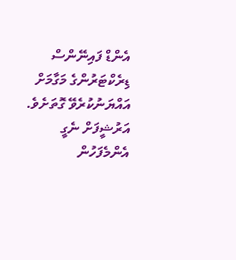އެންޑް ފައިނޭންސް ޑިރެކްޓަރުންގެ މަގާމަށް އައްޔަނުކުރެވޭ ގޮތަށެވެ.
އަރުޝީފަށް ނެގީ
އެންމެފަހުން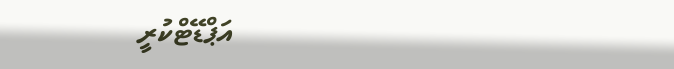އަޕްޑޭޓްކުރީ